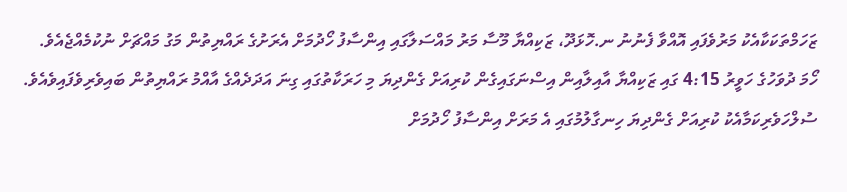ޒަހަމްތަކަކާއެކު މަރުވެފައި އޮއްވާ ފެނުނު ނ.ހޮޅަދޫ، ޒަކިއްޔާ މޫސާ މަރު މައްސަލާގައި އިންސާފު ހޯދުމަށް އެރަށުގެ ރައްޔިތުން މަގު މައްޗަށް ނުކުމެއްޖެއެވެ.
ހޯމަ ދުވަހުގެ ހަވީރު 4:15 ގައި ޒަކިއްޔާ އާއިލާއިން އިސްނަގައިގެން ކުރިއަށް ގެންދިޔަ މި ހަރަކާތުގައި ގިނަ އަދަދެއްގެ އާއްމު ރައްޔިތުން ބައިވެރިވެފައިވެއެވެ. ސުލްހަވެރިކަމާއެކު ކުރިއަށް ގެންދިޔަ ހިނގާލުމުގައި އެ މަރަށް އިންސާފު ހޯދުމަށް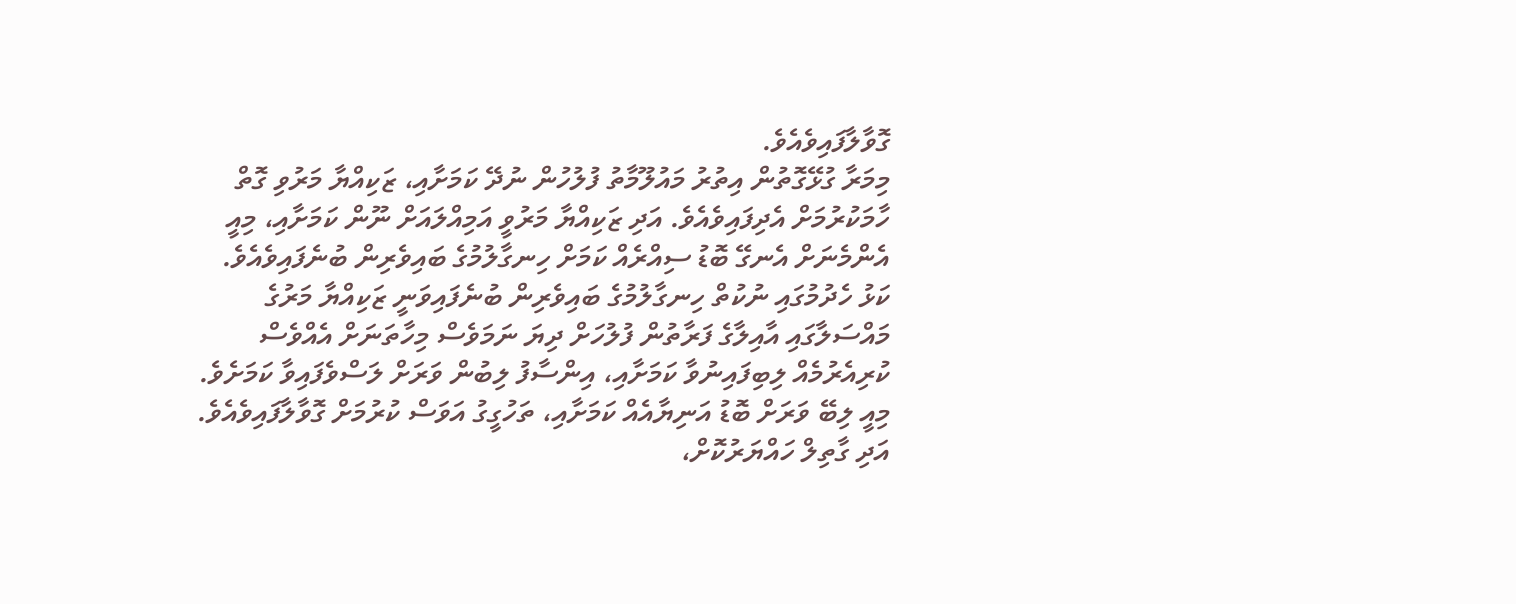ގޮވާލާފައިވެއެވެ.
މިމަރާ ގުޅޭގޮތުން އިތުރު މައުލޫމާތު ފުލުހުން ނުދޭ ކަމަށާއި، ޒަކިއްޔާ މަރުވި ގޮތް ހާމަކުރުމަށް އެދިފައިވެއެވެ. އަދި ޒަކިއްޔާ މަރުވީ އަމިއްލައަށް ނޫން ކަމަށާއި، މިއީ އެންމެނަށް އެނގޭ ބޮޑު ސިއްރެއް ކަމަށް ހިނގާލުމުގެ ބައިވެރިން ބުނެފައިވެއެވެ.
ކަޅު ހެދުމުގައި ނުކުތް ހިނގާލުމުގެ ބައިވެރިން ބުނެފައިވަނީ ޒަކިއްޔާ މަރުގެ މައްސަލާގައި އާއިލާގެ ފަރާތުން ފުލުހަށް ދިޔަ ނަމަވެސް މިހާތަނަށް އެއްވެސް ކުރިއެރުމެއް ލިބިފައިނުވާ ކަމަށާއި، އިންސާފު ލިބުން ވަރަށް ލަސްވެފައިވާ ކަމަށެވެ. މިއީ ލިބޭ ވަރަށް ބޮޑު އަނިޔާއެއް ކަމަށާއި، ތަހުގީގު އަވަސް ކުރުމަށް ގޮވާލާފައިވެއެވެ. އަދި ގާތިލް ހައްޔަރުކޮށް،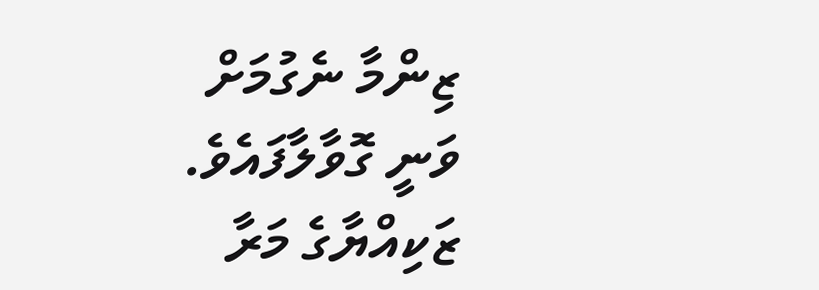ޒިންމާ ނެގުމަށް ވަނީ ގޮވާލާފައެވެ.
ޒަކިއްޔާގެ މަރާ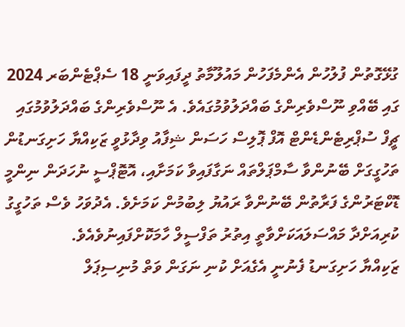ގުޅޭގޮތުން ފުލުހުން އެންމެފަހުން މައުލޫމާތު ދީފައިވަނީ 18 ސެޕްޓެންބަރ 2024 ގައި ބޭއްވި ނޫސްވެރިންގެ ބައްދަލުވުމުގައެވެ. އެ ނޫސްވެރިންގެ ބައްދަލުވުމުގައި ޗީފް ސުޕްރިޓެންޑެންޓް އޮފް ޕޮލިސް ހަސަން ޝިފާއު ވިދާޅުވީ ޒަކިއްޔާ ހަށިގަނޑުން ތަހުގީގަށް ބޭނުންވާ ސާމްޕަލްތައް ނަގާފައިވާ ކަމަށާއި، އޮޓޮޕްސީ ނުހަދަން ނިންމީ ޑޮކްޓަރުންގެ ފަރާތުން ބޭނުންވާ ރައުޔު ލިބުމުން ކަމަށެވެ. އެދުވަހު ވެސް ތަހުގީގު ކުރިއަށްދާ މައްސަލައަކަށްވާތީ އިތުރު ތަފްސީލް ހާމަކޮށްފައިނުވެއެވެ.
ޒަކިއްޔާ ހަށިގަނޑު ފެނުނީ އެގެއަށް ކުނި ނަގަން ވަތް މުނިސިޕަލް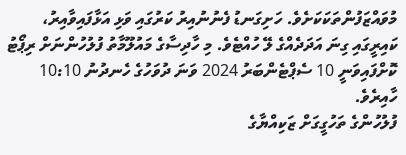މުވައްޒަފުންތަކަކަށެވެ. ހަށިގަނޑު ފެނުނުއިރު ކަރުގައި ވަޅި އަޅާފައިވާއިރު، ކައިރީގައި ގިނަ އަދަދެއްގެ ލޭ ހުއްޓެވެ. މި ހާދިސާގެ މައުލޫމާތު ފުލުހުންނަށް ރިޕޯޓު ކޮށްފައިވަނީ 10 ސެޕްޓެންބަރު 2024 ވަނަ ދުވަހުގެ ހެނދުނު 10:10 ހާއިރެވެ.
ފުލުހުންގެ ތަހުގީގަށް ޒަކިއްޔާގެ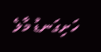ހަށިގަނޑު މާލެ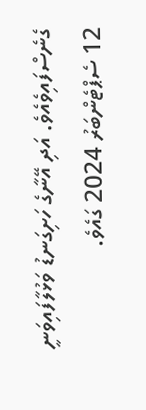ގެނެސްފައިވެއެވެ. އަދި އޭނާގެ ހަށިގަނޑު ވަޅުލާފައިވަނީ 12 ސެޕްޓެންބަރު 2024 ގައެވެ.